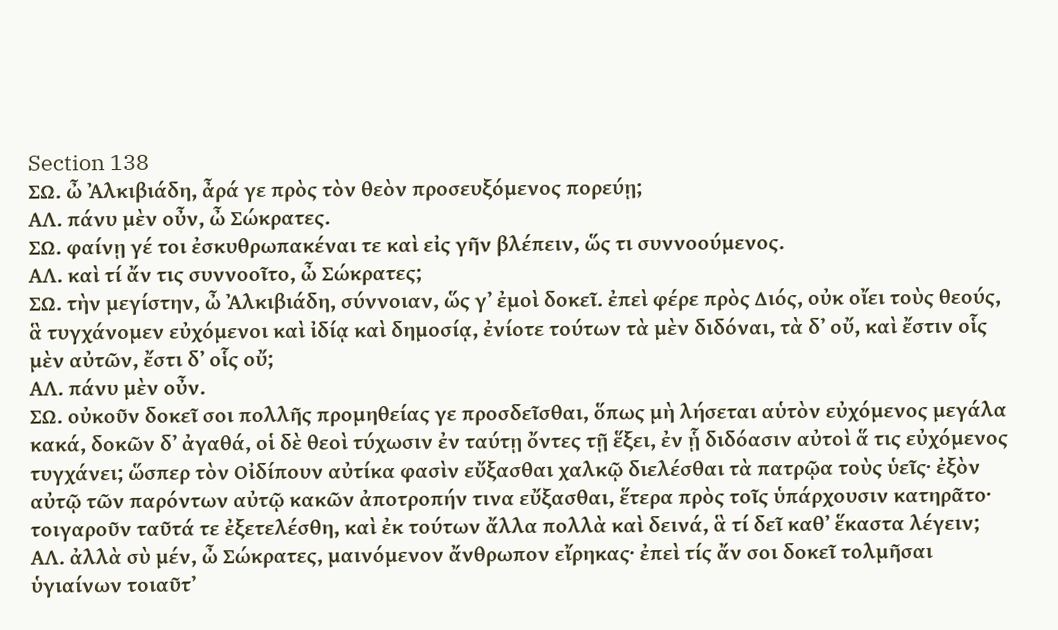Section 138
ΣΩ. ὦ Ἀλκιβιάδη, ἆρά γε πρὸς τὸν θεὸν προσευξόμενος πορεύῃ;
ΑΛ. πάνυ μὲν οὖν, ὦ Σώκρατες.
ΣΩ. φαίνῃ γέ τοι ἐσκυθρωπακέναι τε καὶ εἰς γῆν βλέπειν, ὥς τι συννοούμενος.
ΑΛ. καὶ τί ἄν τις συννοοῖτο, ὦ Σώκρατες;
ΣΩ. τὴν μεγίστην, ὦ Ἀλκιβιάδη, σύννοιαν, ὥς γʼ ἐμοὶ δοκεῖ. ἐπεὶ φέρε πρὸς Διός, οὐκ οἴει τοὺς θεούς, ἃ τυγχάνομεν εὐχόμενοι καὶ ἰδίᾳ καὶ δημοσίᾳ, ἐνίοτε τούτων τὰ μὲν διδόναι, τὰ δʼ οὔ, καὶ ἔστιν οἷς μὲν αὐτῶν, ἔστι δʼ οἷς οὔ;
ΑΛ. πάνυ μὲν οὖν.
ΣΩ. οὐκοῦν δοκεῖ σοι πολλῆς προμηθείας γε προσδεῖσθαι, ὅπως μὴ λήσεται αὑτὸν εὐχόμενος μεγάλα κακά, δοκῶν δʼ ἀγαθά, οἱ δὲ θεοὶ τύχωσιν ἐν ταύτῃ ὄντες τῇ ἕξει, ἐν ᾗ διδόασιν αὐτοὶ ἅ τις εὐχόμενος τυγχάνει; ὥσπερ τὸν Οἰδίπουν αὐτίκα φασὶν εὔξασθαι χαλκῷ διελέσθαι τὰ πατρῷα τοὺς ὑεῖς· ἐξὸν αὐτῷ τῶν παρόντων αὐτῷ κακῶν ἀποτροπήν τινα εὔξασθαι, ἕτερα πρὸς τοῖς ὑπάρχουσιν κατηρᾶτο· τοιγαροῦν ταῦτά τε ἐξετελέσθη, καὶ ἐκ τούτων ἄλλα πολλὰ καὶ δεινά, ἃ τί δεῖ καθʼ ἕκαστα λέγειν;
ΑΛ. ἀλλὰ σὺ μέν, ὦ Σώκρατες, μαινόμενον ἄνθρωπον εἴρηκας· ἐπεὶ τίς ἄν σοι δοκεῖ τολμῆσαι ὑγιαίνων τοιαῦτʼ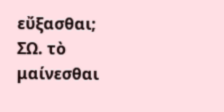εὔξασθαι;
ΣΩ. τὸ μαίνεσθαι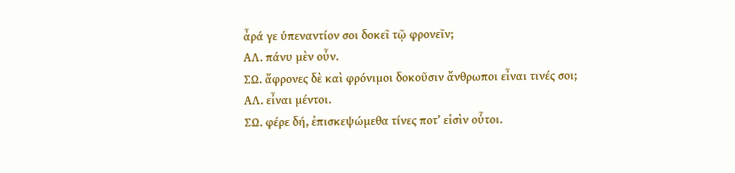ἆρά γε ὑπεναντίον σοι δοκεῖ τῷ φρονεῖν;
ΑΛ. πάνυ μὲν οὖν.
ΣΩ. ἄφρονες δὲ καὶ φρόνιμοι δοκοῦσιν ἄνθρωποι εἶναι τινές σοι;
ΑΛ. εἶναι μέντοι.
ΣΩ. φέρε δή, ἐπισκεψώμεθα τίνες ποτʼ εἰσὶν οὗτοι.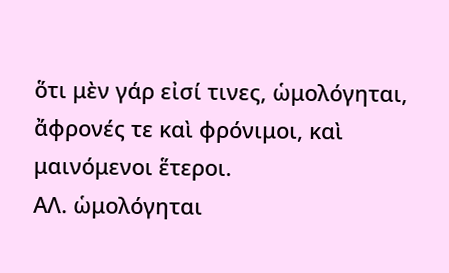ὅτι μὲν γάρ εἰσί τινες, ὡμολόγηται, ἄφρονές τε καὶ φρόνιμοι, καὶ μαινόμενοι ἕτεροι.
ΑΛ. ὡμολόγηται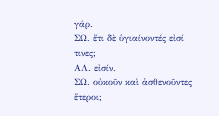γάρ.
ΣΩ. ἔτι δὲ ὑγιαίνοντές εἰσί τινες;
ΑΛ. εἰσίν.
ΣΩ. οὐκοῦν καὶ ἀσθενοῦντες ἕτεροι;